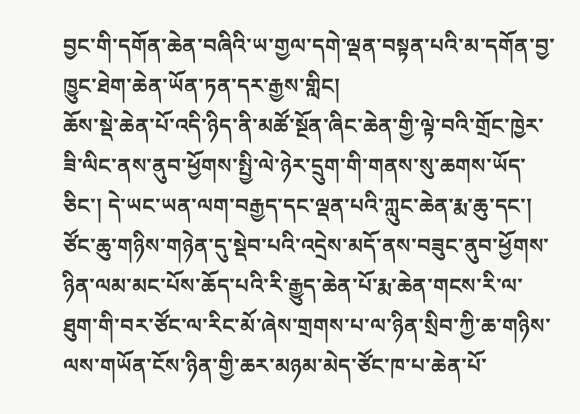བྱང་གི་དགོན་ཆེན་བཞིའི་ཡ་གྱལ་དགེ་ལྡན་བསྟན་པའི་མ་དགོན་བྱ་ཁྱུང་ཐེག་ཆེན་ཡོན་ཏན་དར་རྒྱས་གླིང།
ཆོས་སྡེ་ཆེན་པོ་འདི་ཉིད་ནི་མཚོ་སྔོན་ཞིང་ཆེན་གྱི་ལྟེ་བའི་གྲོང་ཁྱེར་ཟི་ལིང་ནས་ནུབ་ཕྱོགས་སྤྱི་ལེ་ཉེར་དྲུག་གི་གནས་སུ་ཆགས་ཡོད་ཅིང་། དེ་ཡང་ཡན་ལག་བརྒྱད་དང་ལྡན་པའི་ཀླུང་ཆེན་རྨ་ཆུ་དང་། ཙོང་ཆུ་གཉིས་གཉེན་དུ་སྡེབ་པའི་འདྲེས་མདོ་ནས་བཟུང་ནུབ་ཕྱོགས་ཉིན་ལམ་མང་པོས་ཆོད་པའི་རི་རྒྱུད་ཆེན་པོ་རྨ་ཆེན་གངས་རི་ལ་ཐུག་གི་བར་ཙོང་ལ་རིང་མོ་ཞེས་གྲགས་པ་ལ་ཉིན་སྲིབ་ཀྱི་ཆ་གཉིས་ལས་གཡོན་ངོས་ཉིན་གྱི་ཆར་མཉམ་མེད་ཙོང་ཁ་པ་ཆེན་པོ་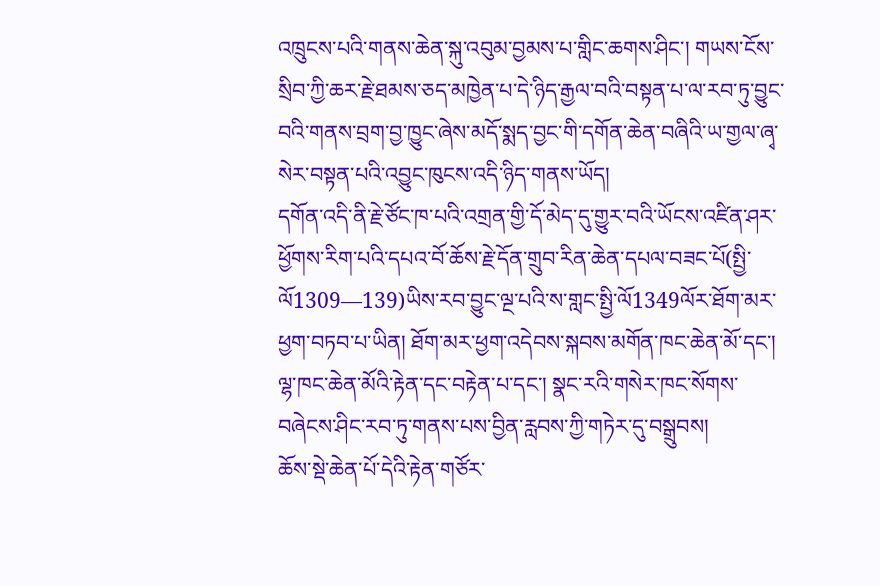འཁྲུངས་པའི་གནས་ཆེན་སྐུ་འབུམ་བྱམས་པ་གླིང་ཆགས་ཤིང་། གཡས་ངོས་སྲིབ་ཀྱི་ཆར་རྗེ་ཐམས་ཅད་མཁྱེན་པ་དེ་ཉིད་རྒྱལ་བའི་བསྟན་པ་ལ་རབ་ཏུ་བྱུང་བའི་གནས་བྲག་བྱ་ཁྱུང་ཞེས་མདོ་སྨད་བྱང་གི་དགོན་ཆེན་བཞིའི་ཡ་གྱལ་ཞྭ་སེར་བསྟན་པའི་འབྱུང་ཁུངས་འདི་ཉིད་གནས་ཡོད།
དགོན་འདི་ནི་རྗེ་ཙོང་ཁ་པའི་འགྲན་གྱི་དོ་མེད་དུ་གྱུར་བའི་ཡོངས་འཛིན་ཤར་ཕྱོགས་རིག་པའི་དཔའ་བོ་ཆོས་རྗེ་དོན་གྲུབ་རིན་ཆེན་དཔལ་བཟང་པོ(སྤྱི་ལོ1309—139)ཡིས་རབ་བྱུང་ལྔ་པའི་ས་གླང་སྤྱི་ལོ1349ལོར་ཐོག་མར་ཕྱག་བཏབ་པ་ཡིན། ཐོག་མར་ཕྱག་འདེབས་སྐབས་མགོན་ཁང་ཆེན་མོ་དང་། ལྷ་ཁང་ཆེན་མོའི་རྟེན་དང་བརྟེན་པ་དང་། སྣང་རའི་གསེར་ཁང་སོགས་བཞེངས་ཤིང་རབ་ཏུ་གནས་པས་བྱིན་རླབས་ཀྱི་གཏེར་དུ་བསྒྲུབས།
ཆོས་སྡེ་ཆེན་པོ་དེའི་རྟེན་གཙོར་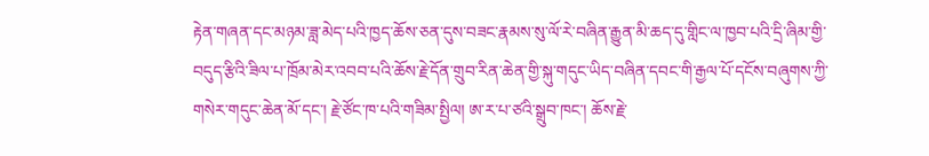རྟེན་གཞན་དང་མཉམ་ཟླ་མེད་པའི་ཁྱད་ཆོས་ཅན་དུས་བཟང་རྣམས་སུ་ལོ་རེ་བཞིན་རྒྱུན་མི་ཆད་དུ་གླིང་ལ་ཁྱབ་པའི་དྲི་ཞིམ་གྱི་བདུད་རྩིའི་ཟིལ་པ་ཁྲོམ་མེར་འབབ་པའི་ཆོས་རྗེ་དོན་གྲུབ་རིན་ཆེན་གྱི་སྐུ་གདུང་ཡིད་བཞིན་དབང་གི་རྒྱལ་པོ་དངོས་བཞུགས་ཀྱི་གསེར་གདུང་ཆེན་མོ་དང་། རྗེ་ཙོང་ཁ་པའི་གཟིམ་སྤྱིལ། ཨ་ར་པ་ཙའི་སྒྲུབ་ཁང་། ཆོས་རྗེ་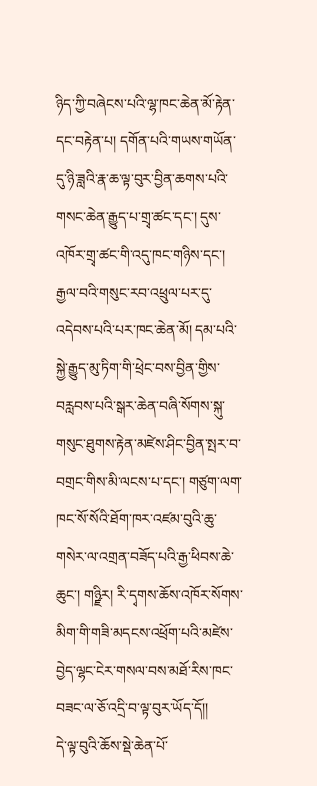ཉིད་ཀྱི་བཞེངས་པའི་ལྷ་ཁང་ཆེན་མོ་རྟེན་དང་བརྟེན་པ། དགོན་པའི་གཡས་གཡོན་དུ་ཉི་ཟླའི་རྣ་ཆ་ལྟ་བུར་བྱིན་ཆགས་པའི་གསང་ཆེན་རྒྱུད་པ་གྲྭ་ཚང་དང་། དུས་འཁོར་གྲྭ་ཚང་གི་འདུ་ཁང་གཉིས་དང་། རྒྱལ་བའི་གསུང་རབ་འཕྲུལ་པར་དུ་འདེབས་པའི་པར་ཁང་ཆེན་མོ། དམ་པའི་སྐྱེ་རྒྱུད་མུ་ཏིག་གི་ཕྲེང་བས་བྱིན་གྱིས་བརླབས་པའི་སྒར་ཆེན་བཞི་སོགས་སྐུ་གསུང་ཐུགས་རྟེན་མཛེས་ཤིང་བྱིན་སྤར་བ་བགྲང་གིས་མི་ལངས་པ་དང་། གཙུག་ལག་ཁང་སོ་སོའི་ཐོག་ཁར་འཛམ་བུའི་ཆུ་གསེར་ལ་འགྲན་བཟོད་པའི་རྒྱ་ཕིབས་ཆེ་ཆུང་། གཉྫིར། རི་དྭགས་ཆོས་འཁོར་སོགས་མིག་གི་གཟི་མདངས་འཕྲོག་པའི་མཛེས་བྱེད་ལྷང་ངེར་གསལ་བས་མཐོ་རིས་ཁང་བཟང་ལ་ཅོ་འདྲི་བ་ལྟ་བུར་ཡོད་དོ།།
དེ་ལྟ་བུའི་ཆོས་སྡེ་ཆེན་པོ་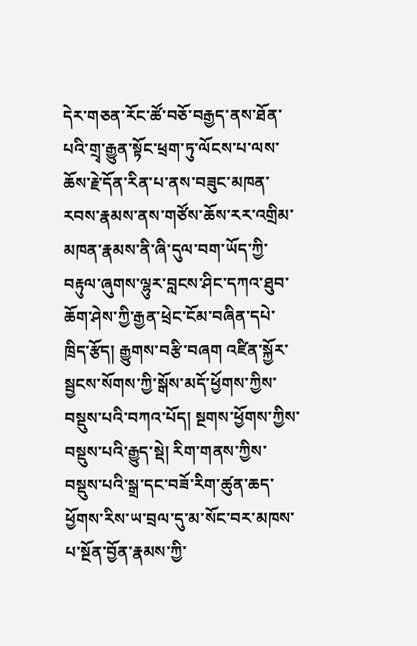དེར་གཅན་རོང་ཚོ་བཅོ་བརྒྱད་ནས་ཐོན་པའི་གྲྭ་རྒྱུན་སྟོང་ཕྲག་ཏུ་ལོངས་པ་ལས་ཆོས་རྗེ་དོན་རིན་པ་ནས་བཟུང་མཁན་རབས་རྣམས་ནས་གཙོས་ཆོས་རར་འགྲིམ་མཁན་རྣམས་ནི་ཞི་དུལ་བག་ཡོད་ཀྱི་བརྟུལ་ཞུགས་ལྷུར་བླངས་ཤིང་དཀའ་ཐུབ་ཆོག་ཤེས་ཀྱི་རྒྱན་ཕྲེང་ངོམ་བཞིན་དཔེ་ཁྲིད་རྩོད། རྒྱུགས་བརྩི་བཞག འཛིན་སྐྱོར་སྦྱངས་སོགས་ཀྱི་སྒོས་མདོ་ཕྱོགས་ཀྱིས་བསྡུས་པའི་བཀའ་པོད། སྔགས་ཕྱོགས་ཀྱིས་བསྡུས་པའི་རྒྱུད་སྡེ། རིག་གནས་ཀྱིས་བསྡུས་པའི་སྒྲ་དང་བཟོ་རིག་ཚུན་ཆད་ཕྱོགས་རིས་ཡ་བྲལ་དུ་མ་སོང་བར་མཁས་པ་སྔོན་བྱོན་རྣམས་ཀྱི་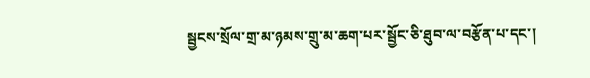སྦྱངས་སྲོལ་གྲ་མ་ཉམས་གྲུ་མ་ཆག་པར་སྦྱོང་ཅི་ཐུབ་ལ་བརྩོན་པ་དང་།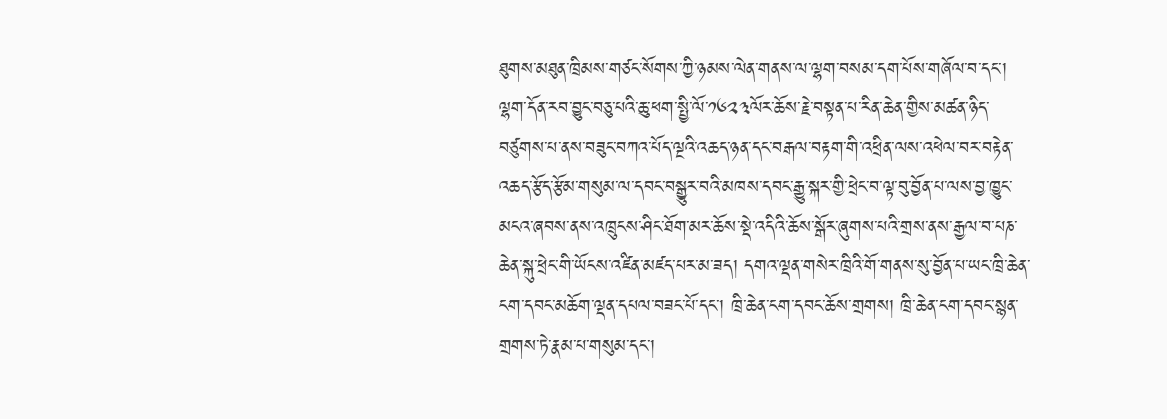ཐུགས་མཐུན་ཁྲིམས་གཙང་སོགས་ཀྱི་ཉམས་ལེན་གནས་ལ་ལྷག་བསམ་དག་པོས་གཞོལ་བ་དང་། ལྷག་དོན་རབ་བྱུང་བཅུ་པའི་ཆུ་ཕག་སྤྱི་ལོ་༡༦༢༣ལོར་ཆོས་རྗེ་བསྟན་པ་རིན་ཆེན་གྱིས་མཚན་ཉིད་བཙུགས་པ་ནས་བཟུང་བཀའ་པོད་ལྔའི་འཆད་ཉན་དང་བརྒལ་བརྟག་གི་འཕྲིན་ལས་འཕེལ་བར་བརྟེན་འཆད་རྩོད་རྩོམ་གསུམ་ལ་དབང་བསྒྱུར་བའི་མཁས་དབང་རྒྱུ་སྐར་གྱི་ཕྲེང་བ་ལྟ་བུ་བྱོན་པ་ལས་བྱ་ཁྱུང་མངའ་ཞབས་ནས་འཁྲུངས་ཤིང་ཐོག་མར་ཆོས་སྡེ་འདིའི་ཆོས་སྒོར་ཞུགས་པའི་གྲས་ནས་རྒྱལ་བ་པཎ་ཆེན་སྐུ་ཕྲེང་གི་ཡོངས་འཛིན་མཛད་པར་མ་ཟད། དགའ་ལྡན་གསེར་ཁྲིའི་གོ་གནས་སུ་བྱོན་པ་ཡང་ཁྲི་ཆེན་ངག་དབང་མཆོག་ལྡན་དཔལ་བཟང་པོ་དང་། ཁྲི་ཆེན་ངག་དབང་ཆོས་གྲགས། ཁྲི་ཆེན་ངག་དབང་སྙན་གྲགས་ཏེ་རྣམ་པ་གསུམ་དང་།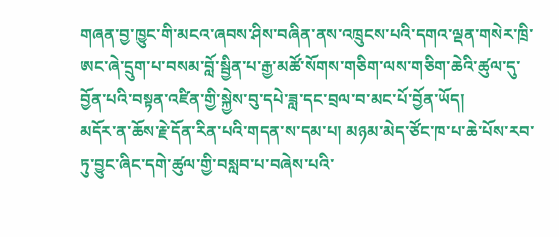གཞན་བྱ་ཁྱུང་གི་མངའ་ཞབས་ཤིས་བཞིན་ནས་འཁྲུངས་པའི་དགའ་ལྡན་གསེར་ཁྲི་ཨང་ཞེ་དྲུག་པ་བསམ་བློ་སྦྱིན་པ་རྒྱ་མཚོ་སོགས་གཅིག་ལས་གཅིག་ཆེའི་ཚུལ་དུ་བྱོན་པའི་བསྟན་འཛིན་གྱི་སྐྱེས་བུ་དཔེ་ཟླ་དང་བྲལ་བ་མང་པོ་བྱོན་ཡོད།
མདོར་ན་ཆོས་རྗེ་དོན་རིན་པའི་གདན་ས་དམ་པ། མཉམ་མེད་ཙོང་ཁ་པ་ཆེ་པོས་རབ་ཏུ་བྱུང་ཞིང་དགེ་ཚུལ་གྱི་བསླབ་པ་བཞེས་པའི་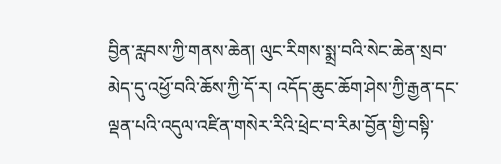བྱིན་རླབས་ཀྱི་གནས་ཆེན། ལུང་རིགས་སྨྲ་བའི་སེང་ཆེན་སྲབ་མེད་དུ་འཕྱོ་བའི་ཆོས་ཀྱི་དོ་ར། འདོད་ཆུང་ཆོག་ཤེས་ཀྱི་རྒྱན་དང་ལྡན་པའི་འདུལ་འཛིན་གསེར་རིའི་ཕྲེང་བ་རིམ་བྱོན་གྱི་བསྟི་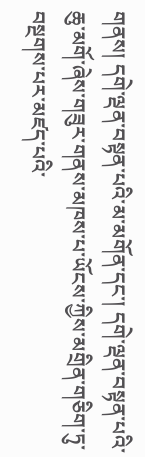གནས། དགེ་ལྡན་བསྟན་པའི་མ་མགོན་དང་། དགེ་ལྡན་བསྟན་པའི་ཆུ་མགོ་ཞེས་གཟུར་གནས་མཁས་པ་ཡོངས་ཀྱིས་མགྲིན་གཅིག་ཏུ་བསྔགས་པར་མཛད་པའི་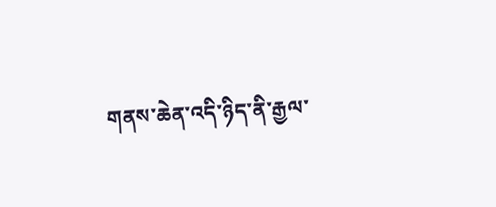གནས་ཆེན་འདི་ཉིད་ནི་རྒྱལ་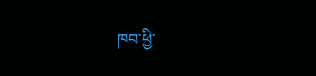ཁབ་ཕྱི་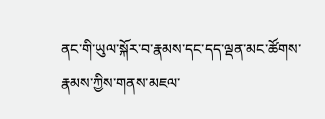ནང་གི་ཡུལ་སྐོར་བ་རྣམས་དང་དད་ལྡན་མང་ཚོགས་རྣམས་ཀྱིས་གནས་མཇལ་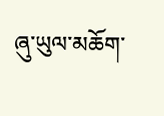ཞུ་ཡུལ་མཆོག་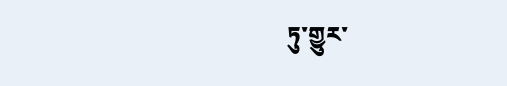ཏུ་གྱུར་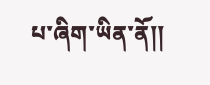པ་ཞིག་ཡིན་ནོ།།